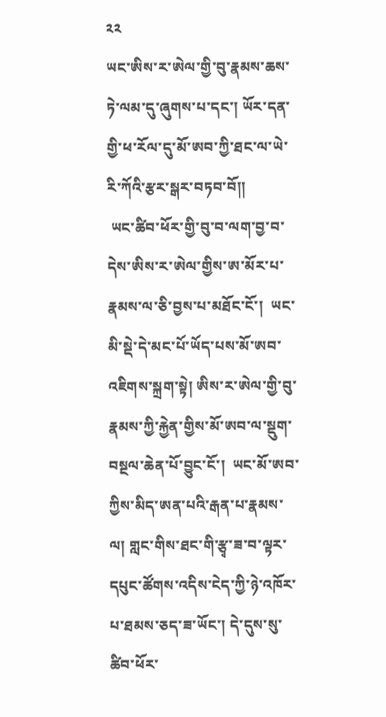༢༢
ཡང་ཨིས་ར་ཨེལ་གྱི་བུ་རྣམས་ཆས་ཏེ་ལམ་དུ་ཞུགས་པ་དང་། ཡོར་དན་གྱི་ཕ་རོལ་དུ་མོ་ཨབ་ཀྱི་ཐང་ལ་ཡེ་རི་ཀོའི་རྩར་སྒར་བཏབ་བོ༎
 ཡང་ཚིབ་ཕོར་གྱི་བུ་བ་ལག་བྱ་བ་དེས་ཨིས་ར་ཨེལ་གྱིས་ཨ་མོར་པ་རྣམས་ལ་ཅི་བྱས་པ་མཐོང་ངོ་།  ཡང་མི་སྡེ་དེ་མང་པོ་ཡོད་པས་མོ་ཨབ་འཇིགས་སྐྲག་སྟེ། ཨིས་ར་ཨེལ་གྱི་བུ་རྣམས་ཀྱི་རྐྱེན་གྱིས་མོ་ཨབ་ལ་སྡུག་བསྔལ་ཆེན་པོ་བྱུང་ངོ་།  ཡང་མོ་ཨབ་ཀྱིས་མིད་ཨན་པའི་རྒན་པ་རྣམས་ལ། གླང་གིས་ཐང་གི་རྩྭ་ཟ་བ་ལྟར་དཔུང་ཚོགས་འདིས་ངེད་ཀྱི་ཉེ་འཁོར་པ་ཐམས་ཅད་ཟ་ཡོང་། དེ་དུས་སུ་ཚིབ་ཕོར་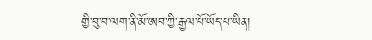གྱི་བུ་བ་ལག་ནི་མོ་ཨབ་ཀྱི་རྒྱལ་པོ་ཡོད་པ་ཡིན།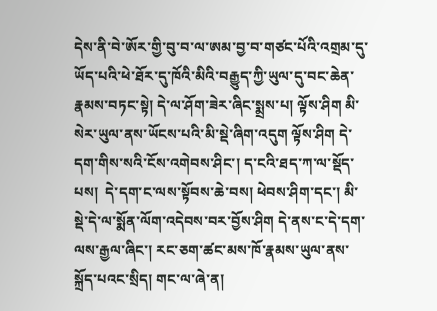དེས་ནི་བེ་ཨོར་གྱི་བུ་བ་ལ་ཨམ་བྱ་བ་གཙང་པོའི་འགྲམ་དུ་ཡོད་པའི་ཕེ་ཐོར་དུ་ཁོའི་མིའི་བརྒྱུད་ཀྱི་ཡུལ་དུ་བང་ཆེན་རྣམས་བཏང་སྟེ། དེ་ལ་ཤོག་ཟེར་ཞིང་སྨྲས་པ། ལྟོས་ཤིག མི་སེར་ཡུལ་ནས་ཡོངས་པའི་མི་སྡེ་ཞིག་འདུག ལྟོས་ཤིག དེ་དག་གིས་སའི་ངོས་འགེབས་ཤིང་། ད་ངའི་ཐད་ཀ་ལ་སྡོད་པས།  དེ་དག་ང་ལས་སྟོབས་ཆེ་བས། ཕེབས་ཤིག་དང་། མི་སྡེ་དེ་ལ་སྨོན་ལོག་འདེབས་བར་བྱོས་ཤིག དེ་ནས་ང་དེ་དག་ལས་རྒྱལ་ཞིང་། རང་ཅག་ཚང་མས་ཁོ་རྣམས་ཡུལ་ནས་སྐྲོད་པའང་སྲིད། གང་ལ་ཞེ་ན།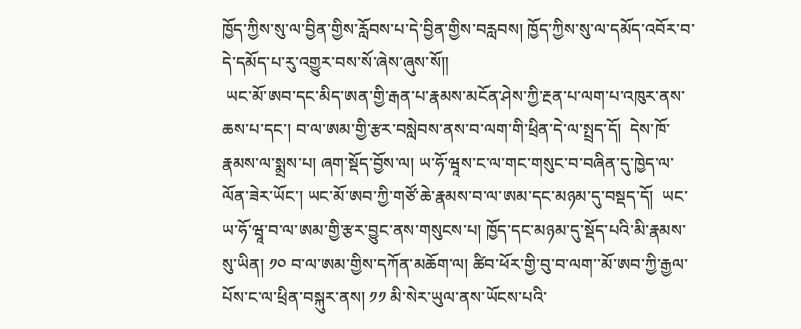ཁྱོད་ཀྱིས་སུ་ལ་བྱིན་གྱིས་རློབས་པ་དེ་བྱིན་གྱིས་བརླབས། ཁྱོད་ཀྱིས་སུ་ལ་དམོད་འབོར་བ་དེ་དམོད་པ་རུ་འགྱུར་བས་སོ་ཞེས་ཞུས་སོ༎
 ཡང་མོ་ཨབ་དང་མིད་ཨན་གྱི་རྒན་པ་རྣམས་མངོན་ཤེས་ཀྱི་རྔན་པ་ལག་པ་འཁུར་ནས་ཆས་པ་དང་། བ་ལ་ཨམ་གྱི་རྩར་བསླེབས་ནས་བ་ལག་གི་ཕྲིན་དེ་ལ་སྤྲད་དོ།  དེས་ཁོ་རྣམས་ལ་སྨྲས་པ། ཞག་སྡོད་བྱོས་ལ། ཡ་ཧོ་ཝཱས་ང་ལ་གང་གསུང་བ་བཞིན་དུ་ཁྱེད་ལ་ལོན་ཟེར་ཡོང་། ཡང་མོ་ཨབ་ཀྱི་གཙོ་ཆེ་རྣམས་བ་ལ་ཨམ་དང་མཉམ་དུ་བསྡད་དོ།  ཡང་ཡ་ཧོ་ཝཱ་བ་ལ་ཨམ་གྱི་རྩར་བྱུང་ནས་གསུངས་པ། ཁྱོད་དང་མཉམ་དུ་སྡོད་པའི་མི་རྣམས་སུ་ཡིན། ༡༠ བ་ལ་ཨམ་གྱིས་དཀོན་མཆོག་ལ། ཚིབ་ཕོར་གྱི་བུ་བ་ལག་་མོ་ཨབ་ཀྱི་རྒྱལ་པོས་ང་ལ་ཕྲིན་བསྐུར་ནས། ༡༡ མི་སེར་ཡུལ་ནས་ཡོངས་པའི་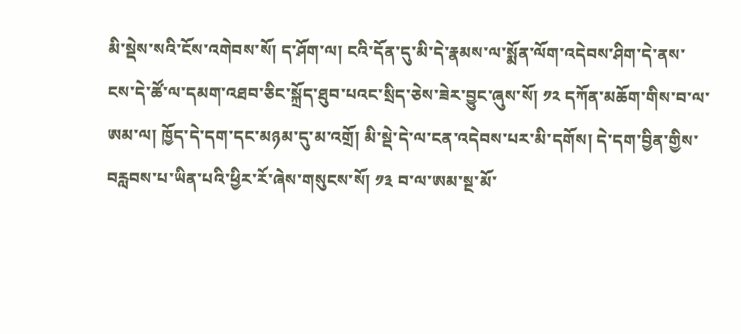མི་སྡེས་སའི་ངོས་འགེབས་སོ། ད་ཤོག་ལ། ངའི་དོན་དུ་མི་དེ་རྣམས་ལ་སྨོན་ལོག་འདེབས་ཤིག་དེ་ནས་ངས་དེ་ཚོ་ལ་དམག་འཐབ་ཅིང་སྐྲོད་ཐུབ་པའང་སྲིད་ཅེས་ཟེར་བྱུང་ཞུས་སོ། ༡༢ དཀོན་མཆོག་གིས་བ་ལ་ཨམ་ལ། ཁྱོད་དེ་དག་དང་མཉམ་དུ་མ་འགྲོ། མི་སྡེ་དེ་ལ་ངན་འདེབས་པར་མི་དགོས། དེ་དག་བྱིན་གྱིས་བརླབས་པ་ཡིན་པའི་ཕྱིར་རོ་ཞེས་གསུངས་སོ། ༡༣ བ་ལ་ཨམ་སྔ་མོ་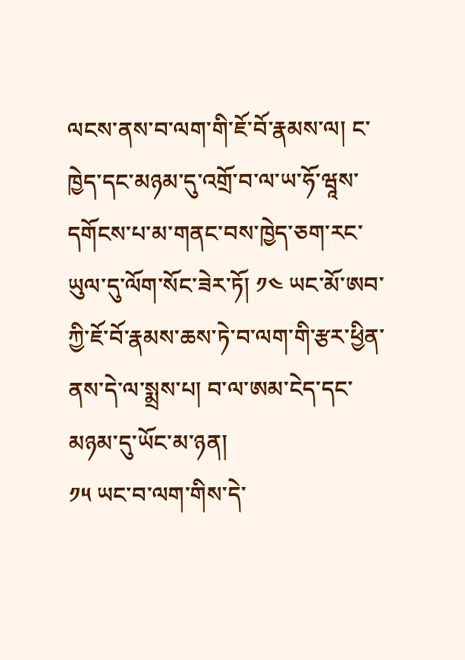ལངས་ནས་བ་ལག་གི་ཇོ་བོ་རྣམས་ལ། ང་ཁྱེད་དང་མཉམ་དུ་འགྲོ་བ་ལ་ཡ་ཧོ་ཝཱས་དགོངས་པ་མ་གནང་བས་ཁྱེད་ཅག་རང་ཡུལ་དུ་ལོག་སོང་ཟེར་ཏོ། ༡༤ ཡང་མོ་ཨབ་ཀྱི་ཇོ་བོ་རྣམས་ཆས་ཏེ་བ་ལག་གི་རྩར་ཕྱིན་ནས་དེ་ལ་སྨྲས་པ། བ་ལ་ཨམ་ངེད་དང་མཉམ་དུ་ཡོང་མ་ཉན།
༡༥ ཡང་བ་ལག་གིས་དེ་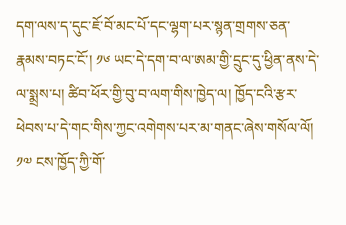དག་ལས་ད་དུང་ཇོ་བོ་མང་པོ་དང་ལྷག་པར་སྙན་གྲགས་ཅན་རྣམས་བཏང་ངོ་། ༡༦ ཡང་དེ་དག་བ་ལ་ཨམ་གྱི་དྲུང་དུ་ཕྱིན་ནས་དེ་ལ་སྨྲས་པ། ཚིབ་ཕོར་གྱི་བུ་བ་ལག་གིས་ཁྱེད་ལ། ཁྱོད་ངའི་རྩར་ཕེབས་པ་དེ་གང་གིས་ཀྱང་འགེགས་པར་མ་གནང་ཞེས་གསོལ་ལོ། ༡༧ ངས་ཁྱོད་ཀྱི་གོ་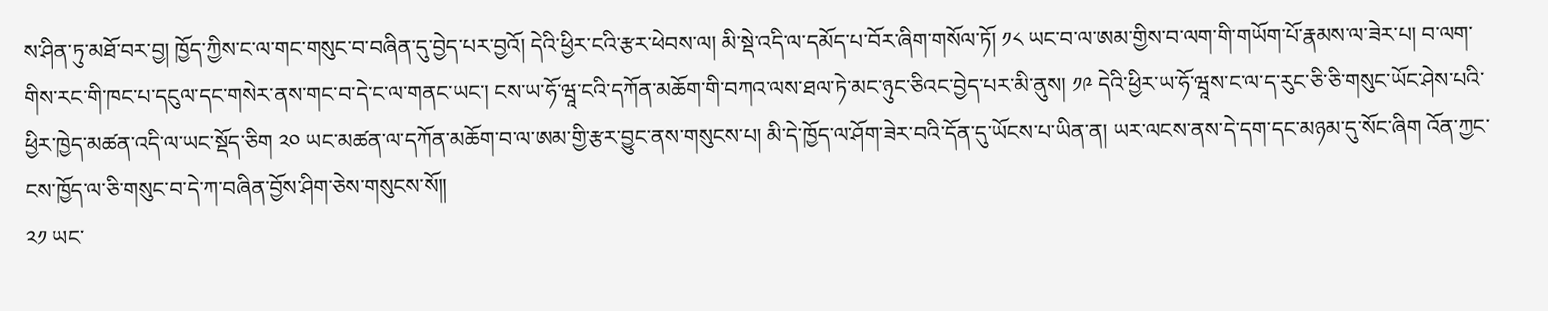ས་ཤིན་ཏུ་མཐོ་བར་བྱ། ཁྱོད་ཀྱིས་ང་ལ་གང་གསུང་བ་བཞིན་དུ་བྱེད་པར་བྱའོ། དེའི་ཕྱིར་ངའི་རྩར་ཕེབས་ལ། མི་སྡེ་འདི་ལ་དམོད་པ་བོར་ཞིག་གསོལ་ཏོ། ༡༨ ཡང་བ་ལ་ཨམ་གྱིས་བ་ལག་གི་གཡོག་པོ་རྣམས་ལ་ཟེར་པ། བ་ལག་གིས་རང་གི་ཁང་པ་དངུལ་དང་གསེར་ནས་གང་བ་དེ་ང་ལ་གནང་ཡང་། ངས་ཡ་ཧོ་ཝཱ་ངའི་དཀོན་མཆོག་གི་བཀའ་ལས་ཐལ་ཏེ་མང་ཉུང་ཅིའང་བྱེད་པར་མི་ནུས། ༡༩ དེའི་ཕྱིར་ཡ་ཧོ་ཝཱས་ང་ལ་ད་རུང་ཅི་ཅི་གསུང་ཡོང་ཤེས་པའི་ཕྱིར་ཁྱེད་མཚན་འདི་ལ་ཡང་སྡོད་ཅིག ༢༠ ཡང་མཚན་ལ་དཀོན་མཆོག་བ་ལ་ཨམ་གྱི་རྩར་བྱུང་ནས་གསུངས་པ། མི་དེ་ཁྱོད་ལ་ཤོག་ཟེར་བའི་དོན་དུ་ཡོངས་པ་ཡིན་ན། ཡར་ལངས་ནས་དེ་དག་དང་མཉམ་དུ་སོང་ཞིག འོན་ཀྱང་ངས་ཁྱོད་ལ་ཅི་གསུང་བ་དེ་ཀ་བཞིན་བྱོས་ཤིག་ཅེས་གསུངས་སོ༎
༢༡ ཡང་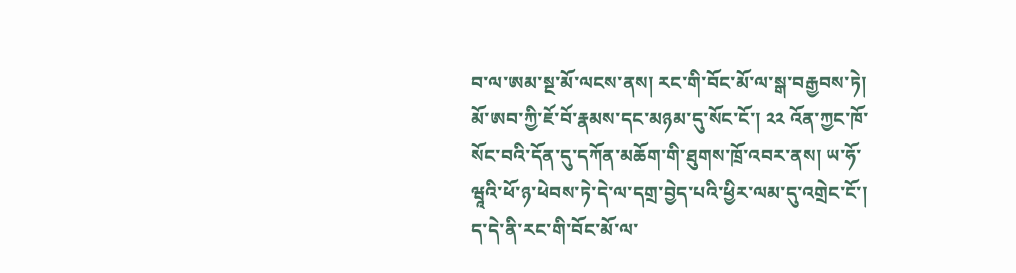བ་ལ་ཨམ་སྔ་མོ་ལངས་ནས། རང་གི་བོང་མོ་ལ་སྒ་བརྒྱབས་ཏེ། མོ་ཨབ་ཀྱི་ཇོ་བོ་རྣམས་དང་མཉམ་དུ་སོང་ངོ་། ༢༢ འོན་ཀྱང་ཁོ་སོང་བའི་དོན་དུ་དཀོན་མཆོག་གི་ཐུགས་ཁྲོ་འབར་ནས། ཡ་ཧོ་ཝཱའི་ཕོ་ཉ་ཕེབས་ཏེ་དེ་ལ་དགྲ་བྱེད་པའི་ཕྱིར་ལམ་དུ་འགྲེང་ངོ་། ད་དེ་ནི་རང་གི་བོང་མོ་ལ་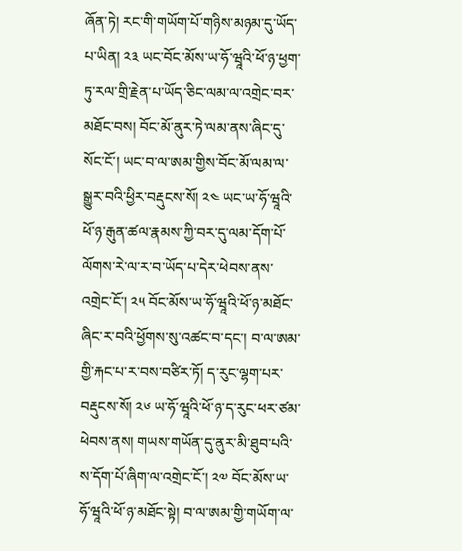ཞོན་ཏེ། རང་གི་གཡོག་པོ་གཉིས་མཉམ་དུ་ཡོད་པ་ཡིན། ༢༣ ཡང་བོང་མོས་ཡ་ཧོ་ཝཱའི་ཕོ་ཉ་ཕྱག་ཏུ་རལ་གྲི་རྗེན་པ་ཡོད་ཅིང་ལམ་ལ་འགྲེང་བར་མཐོང་བས། བོང་མོ་ནུར་ཏེ་ལམ་ནས་ཞིང་དུ་སོང་ངོ་། ཡང་བ་ལ་ཨམ་གྱིས་བོང་མོ་ལམ་ལ་སྒྱུར་བའི་ཕྱིར་བརྡུངས་སོ། ༢༤ ཡང་ཡ་ཧོ་ཝཱའི་ཕོ་ཉ་རྒུན་ཚལ་རྣམས་ཀྱི་བར་དུ་ལམ་དོག་པོ་ལོགས་རེ་ལ་ར་བ་ཡོད་པ་དེར་ཕེབས་ནས་འགྲེང་ངོ་། ༢༥ བོང་མོས་ཡ་ཧོ་ཝཱའི་ཕོ་ཉ་མཐོང་ཞིང་ར་བའི་ཕྱོགས་སུ་འཚང་བ་དང་། བ་ལ་ཨམ་གྱི་རྐང་པ་ར་བས་བཙིར་ཏོ། ད་རུང་ལྷག་པར་བརྡུངས་སོ། ༢༦ ཡ་ཧོ་ཝཱའི་ཕོ་ཉ་ད་རུང་ཕར་ཙམ་ཕེབས་ནས། གཡས་གཡོན་དུ་ནུར་མི་ཐུབ་པའི་ས་དོག་པོ་ཞིག་ལ་འགྲེང་ངོ་། ༢༧ བོང་མོས་ཡ་ཧོ་ཝཱའི་ཕོ་ཉ་མཐོང་སྟེ། བ་ལ་ཨམ་གྱི་གཡོག་ལ་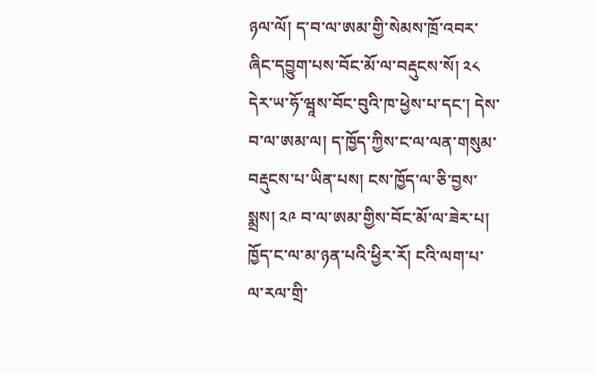ཉལ་ལོ། ད་བ་ལ་ཨམ་གྱི་སེམས་ཁྲོ་འབར་ཞིང་དབྱུག་པས་བོང་མོ་ལ་བརྡུངས་སོ། ༢༨ དེར་ཡ་ཧོ་ཝཱས་བོང་བུའི་ཁ་ཕྱེས་པ་དང་། དེས་བ་ལ་ཨམ་ལ། ད་ཁྱོད་ཀྱིས་ང་ལ་ལན་གསུམ་བརྡུངས་པ་ཡིན་པས། ངས་ཁྱོད་ལ་ཅི་བྱས་སྨྲས། ༢༩ བ་ལ་ཨམ་གྱིས་བོང་མོ་ལ་ཟེར་པ། ཁྱོད་ང་ལ་མ་ཉན་པའི་ཕྱིར་རོ། ངའི་ལག་པ་ལ་རལ་གྲི་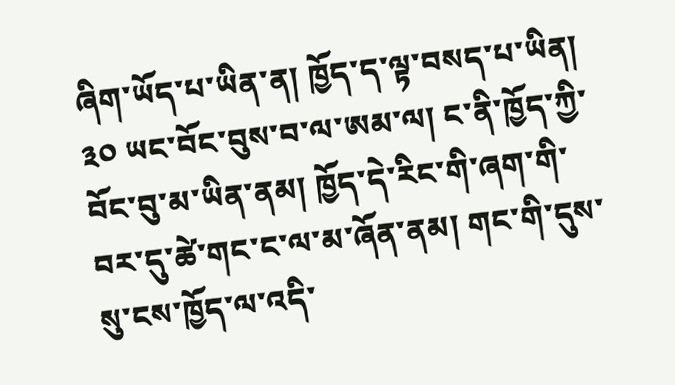ཞིག་ཡོད་པ་ཡིན་ན། ཁྱོད་ད་ལྟ་བསད་པ་ཡིན། ༣༠ ཡང་བོང་བུས་བ་ལ་ཨམ་ལ། ང་ནི་ཁྱོད་ཀྱི་བོང་བུ་མ་ཡིན་ནམ། ཁྱོད་དེ་རིང་གི་ཞག་གི་བར་དུ་ཚེ་གང་ང་ལ་མ་ཞོན་ནམ། གང་གི་དུས་སུ་ངས་ཁྱོད་ལ་འདི་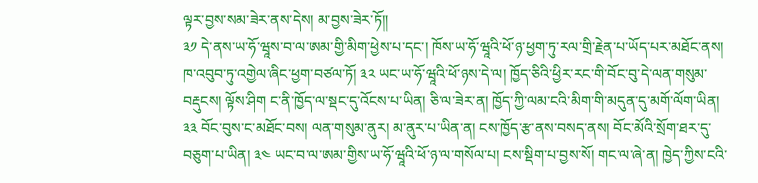ལྟར་བྱས་སམ་ཟེར་ནས་དེས། མ་བྱས་ཟེར་ཏོ༎
༣༡ དེ་ནས་ཡ་ཧོ་ཝཱས་བ་ལ་ཨམ་གྱི་མིག་ཕྱེས་པ་དང་། ཁོས་ཡ་ཧོ་ཝཱའི་ཕོ་ཉ་ཕྱག་ཏུ་རལ་གྲི་རྗེན་པ་ཡོད་པར་མཐོང་ནས། ཁ་འབུབ་ཏུ་འགྱེལ་ཞིང་ཕྱག་བཙལ་ཏོ། ༣༢ ཡང་ཡ་ཧོ་ཝཱའི་ཕོ་ཉས་དེ་ལ། ཁྱོད་ཅིའི་ཕྱིར་རང་གི་བོང་བུ་དེ་ལན་གསུམ་བརྡུངས། ལྟོས་ཤིག ང་ནི་ཁྱོད་ལ་སྡང་དུ་འོངས་པ་ཡིན། ཅི་ལ་ཟེར་ན། ཁྱོད་ཀྱི་ལམ་ངའི་མིག་གི་མདུན་དུ་མགོ་ལོག་ཡིན། ༣༣ བོང་བུས་ང་མཐོང་བས། ལན་གསུམ་ནུར། མ་ནུར་པ་ཡིན་ན། ངས་ཁྱོད་རྩ་ནས་བསད་ནས། བོང་མོའི་སྲོག་ཐར་དུ་བཅུག་པ་ཡིན། ༣༤ ཡང་བ་ལ་ཨམ་གྱིས་ཡ་ཧོ་ཝཱའི་ཕོ་ཉ་ལ་གསོལ་པ། ངས་སྡིག་པ་བྱས་སོ། གང་ལ་ཞེ་ན། ཁྱེད་ཀྱིས་ངའི་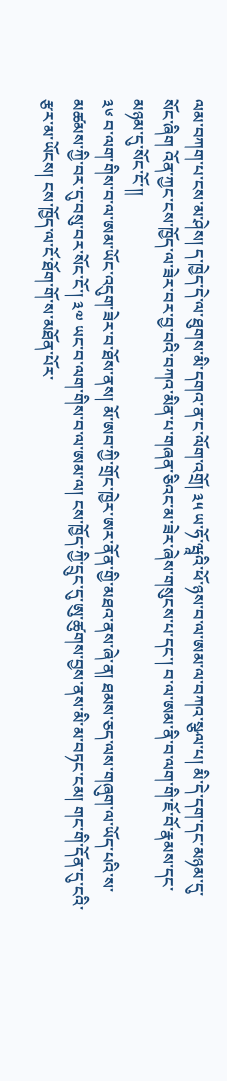ལམ་བཀག་པ་ངས་མ་ཤེས། ད་ཁྱེད་དེ་ལ་ཐུགས་མི་དགའ་ན་ང་ལོག་འགྲོ། ༣༥ ཡ་ཧོ་ཝཱའི་ཕོ་ཉས་བ་ལ་ཨམ་ལ་བཀའ་སྩལ་པ། མི་དེ་དག་དང་མཉམ་དུ་སོང་ཞིག འོན་ཀྱང་ངས་ཁྱོད་ལ་ཟེར་བར་བྱ་བའི་བཀའ་མིན་པ་གཞན་ཅིའང་མ་ཟེར་ཞེས་གསུངས་པ་དང་། བ་ལ་ཨམ་ནི་བ་ལག་གི་ཇོ་བོ་རྣམས་དང་མཉམ་དུ་སོང་ངོ་༎
༣༦ བ་ལག་གིས་བ་ལ་ཨམ་ཡོང་འདུག་ཟེར་བ་ཐོས་ནས། མོ་ཨབ་ཀྱི་གྲོང་ཁྱེར་ཨར་ནོན་གྱི་མཐའ་ནས་ཞེ་ན། ཐམས་ཅད་ལས་གཞུག་ལ་ཡོད་པའི་ས་མཚམས་ཀྱི་བར་དུ་བསུ་བར་སོང་ངོ་། ༣༧ ཡང་བ་ལག་གིས་བ་ལ་ཨམ་ལ། ངས་ཁྱོད་ཀྱི་དྲུང་དུ་ཨུ་ཚུགས་བྱས་ནས་མི་མ་བཏང་ངམ། གང་གི་དོན་དུ་ངའི་རྩར་མ་ཡོངས། ངས་ཁྱོད་ལ་ངོ་ཐོག་གོ་ས་མཐོན་པོར་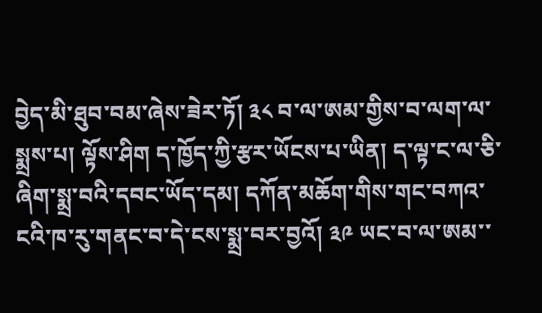བྱེད་མི་ཐུབ་བམ་ཞེས་ཟེར་ཏོ། ༣༨ བ་ལ་ཨམ་གྱིས་བ་ལག་ལ་སྨྲས་པ། ལྟོས་ཤིག ད་ཁྱོད་ཀྱི་རྩར་ཡོངས་པ་ཡིན། ད་ལྟ་ང་ལ་ཅི་ཞིག་སྨྲ་བའི་དབང་ཡོད་དམ། དཀོན་མཆོག་གིས་གང་བཀའ་ངའི་ཁ་རུ་གནང་བ་དེ་ངས་སྨྲ་བར་བྱའོ། ༣༩ ཡང་བ་ལ་ཨམ་་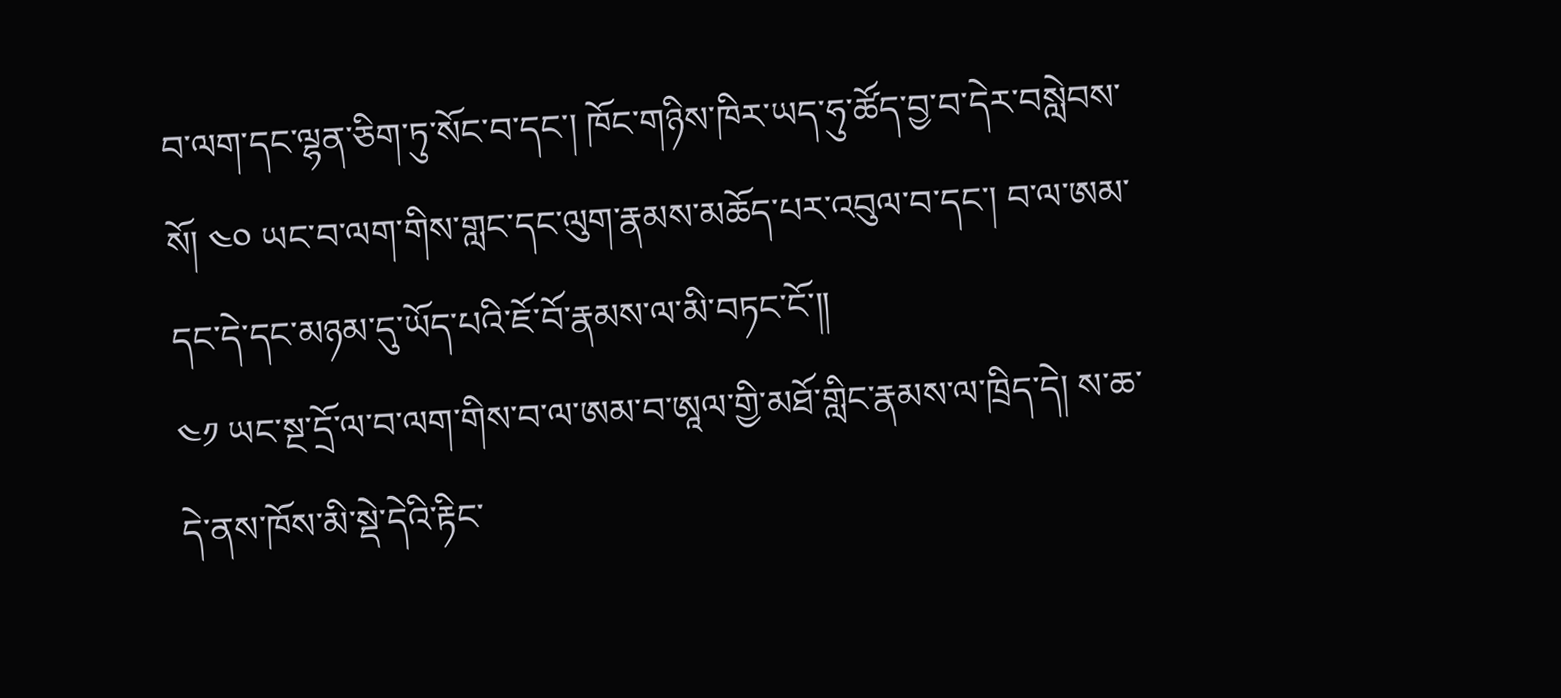བ་ལག་དང་ལྷན་ཅིག་ཏུ་སོང་བ་དང་། ཁོང་གཉིས་ཁིར་ཡད་ཧུ་ཚོད་བྱ་བ་དེར་བསླེབས་སོ། ༤༠ ཡང་བ་ལག་གིས་གླང་དང་ལུག་རྣམས་མཆོད་པར་འབུལ་བ་དང་། བ་ལ་ཨམ་དང་དེ་དང་མཉམ་དུ་ཡོད་པའི་ཇོ་བོ་རྣམས་ལ་མི་བཏང་ངོ་༎
༤༡ ཡང་སྔ་དྲོ་ལ་བ་ལག་གིས་བ་ལ་ཨམ་བ་ཨཱལ་གྱི་མཐོ་གླིང་རྣམས་ལ་ཁྲིད་དེ། ས་ཆ་དེ་ནས་ཁོས་མི་སྡེ་དེའི་རྟིང་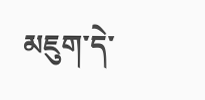མཇུག་དེ་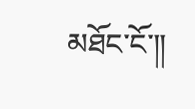མཐོང་ངོ་༎